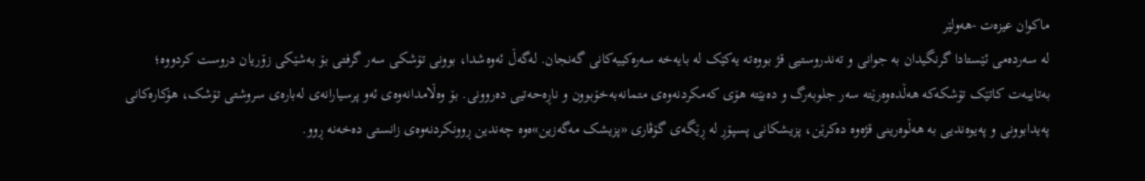ماكوان عیزەت -هەولێر
لە سەردەمی ئێستادا گرنگیدان بە جوانی و تەندروستیی قژ بووەتە یەکێک لە بایەخە سەرەکییەکانی گەنجان. لەگەڵ ئەوەشدا، بوونی تۆشکی سەر گرفتی بۆ بەشێکی زۆریان دروست کردووە؛ بەتایبەت کاتێک تۆشکەکە هەڵدەوەرێتە سەر جلوبەرگ و دەبێتە هۆی کەمکردنەوەی متمانەبەخۆبوون و ناڕەحەتیی دەروونی. بۆ وەڵامدانەوەی ئەو پرسیارانەی لەبارەی سروشتی تۆشک، هۆکارەکانی پەیدابوونی و پەیوەندیی بە هەڵوەرینی قژەوە دەکرێن، پزیشکانی پسپۆڕ لە ڕێگەی گۆڤاری «پزیشک مەگەزین»ەوە چەندین ڕوونکردنەوەی زانستی دەخەنە ڕوو.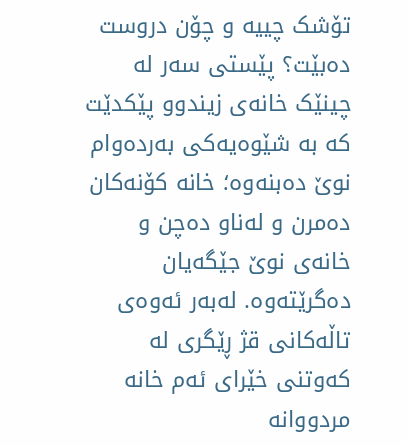تۆشک چییە و چۆن دروست دەبێت؟ پێستی سەر لە چینێک خانەی زیندوو پێکدێت کە بە شێوەیەکی بەردەوام نوێ دەبنەوە؛ خانە کۆنەکان دەمرن و لەناو دەچن و خانەی نوێ جێگەیان دەگرێتەوە. لەبەر ئەوەی تاڵەکانی قژ ڕێگری لە کەوتنی خێرای ئەم خانە مردووانە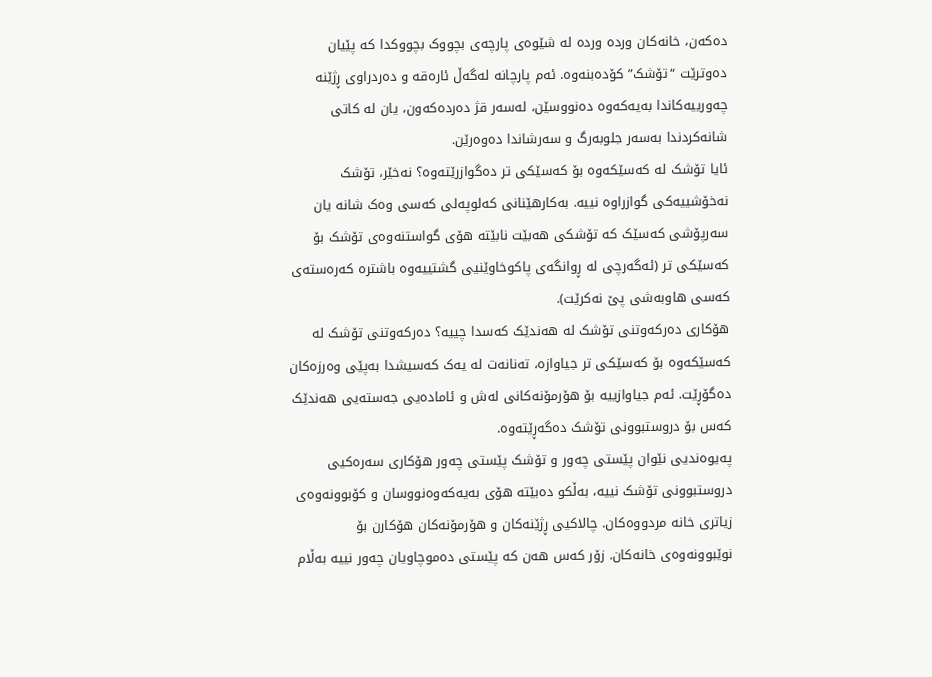دەکەن، خانەکان وردە وردە لە شێوەی پارچەی بچووک بچووکدا کە پێیان دەوترێت “تۆشک” کۆدەبنەوە. ئەم پارچانە لەگەڵ ئارەقە و دەردراوی ڕژێنە چەورییەکاندا بەیەکەوە دەنووسێن، لەسەر قژ دەردەکەون، یان لە کاتی شانەکردندا بەسەر جلوبەرگ و سەرشاندا دەوەرێن.
ئایا تۆشک لە کەسێکەوە بۆ کەسێکی تر دەگوازرێتەوە؟ نەخێر، تۆشک نەخۆشییەکی گوازراوە نییە. بەکارهێنانی کەلوپەلی کەسی وەک شانە یان سەرپۆشی کەسێک کە تۆشکی هەبێت نابێتە هۆی گواستنەوەی تۆشک بۆ کەسێکی تر (ئەگەرچی لە ڕوانگەی پاکوخاوێنیی گشتییەوە باشترە کەرەستەی کەسی هاوبەشی پێ نەکرێت).
هۆکاری دەرکەوتنی تۆشک لە هەندێک کەسدا چییە؟ دەرکەوتنی تۆشک لە کەسێکەوە بۆ کەسێکی تر جیاوازە، تەنانەت لە یەک کەسیشدا بەپێی وەرزەکان دەگۆڕێت. ئەم جیاوازییە بۆ هۆرمۆنەکانی لەش و ئامادەیی جەستەیی هەندێک کەس بۆ دروستبوونی تۆشک دەگەڕێتەوە.
پەیوەندیی نێوان پێستی چەور و تۆشک پێستی چەور هۆکاری سەرەکیی دروستبوونی تۆشک نییە، بەڵکو دەبێتە هۆی بەیەکەوەنووسان و کۆبوونەوەی زیاتری خانە مردووەکان. چالاکیی ڕژێنەکان و هۆرمۆنەکان هۆکارن بۆ نوێبوونەوەی خانەکان. زۆر کەس هەن کە پێستی دەموچاویان چەور نییە بەڵام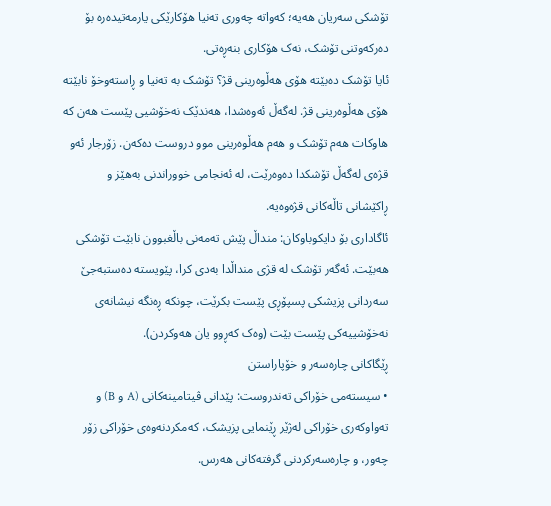تۆشکی سەریان هەیە؛ کەواتە چەوری تەنیا هۆکارێکی یارمەتیدەرە بۆ دەرکەوتنی تۆشک، نەک هۆکاری بنەڕەتی.
ئایا تۆشک دەبێتە هۆی هەڵوەرینی قژ؟ تۆشک بە تەنیا و ڕاستەوخۆ نابێتە هۆی هەڵوەرینی قژ. لەگەڵ ئەوەشدا، هەندێک نەخۆشیی پێست هەن کە هاوکات هەم تۆشک و هەم هەڵوەرینی موو دروست دەکەن. زۆرجار ئەو قژەی لەگەڵ تۆشکدا دەوەرێت، لە ئەنجامی خووراندنی بەهێز و ڕاکێشانی تاڵەکانی قژەوەیە.
ئاگاداری بۆ دایکوباوکان: منداڵ پێش تەمەنی باڵغبوون نابێت تۆشکی هەبێت. ئەگەر تۆشک لە قژی منداڵدا بەدی کرا، پێویستە دەستبەجێ سەردانی پزیشکی پسپۆڕی پێست بکرێت، چونکە ڕەنگە نیشانەی نەخۆشییەکی پێست بێت (وەک کەڕوو یان هەوکردن).
ڕێگاکانی چارەسەر و خۆپاراستن
• سیستەمی خۆراکی تەندروست: پێدانی ڤیتامینەکانی (A و B) و تەواوکەری خۆراکی لەژێر ڕێنمایی پزیشک، کەمکردنەوەی خۆراکی زۆر چەور، و چارەسەرکردنی گرفتەکانی هەرس.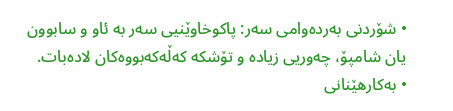• شۆردنی بەردەوامی سەر: پاکوخاوێنیی سەر بە ئاو و سابوون یان شامپۆ، چەوریی زیادە و تۆشکە کەڵەکەبووەکان لادەبات.
• بەکارهێنانی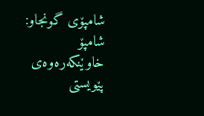شامپۆی گونجاو: شامپۆ خاوێنکەرەوەی پێویستی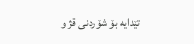تێدایە بۆ شۆردنی قژ و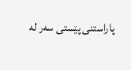پاراستنی پێستی سەر لە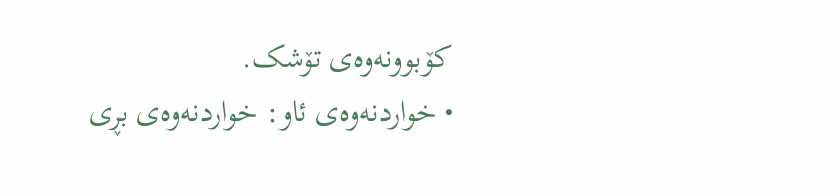کۆبوونەوەی تۆشک.
• خواردنەوەی ئاو: خواردنەوەی بڕی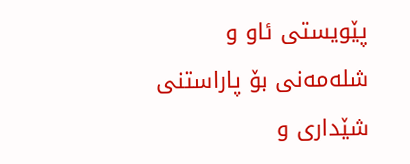پێویستی ئاو و شلەمەنی بۆ پاراستنی شێداری و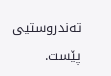تەندروستیی پێست.